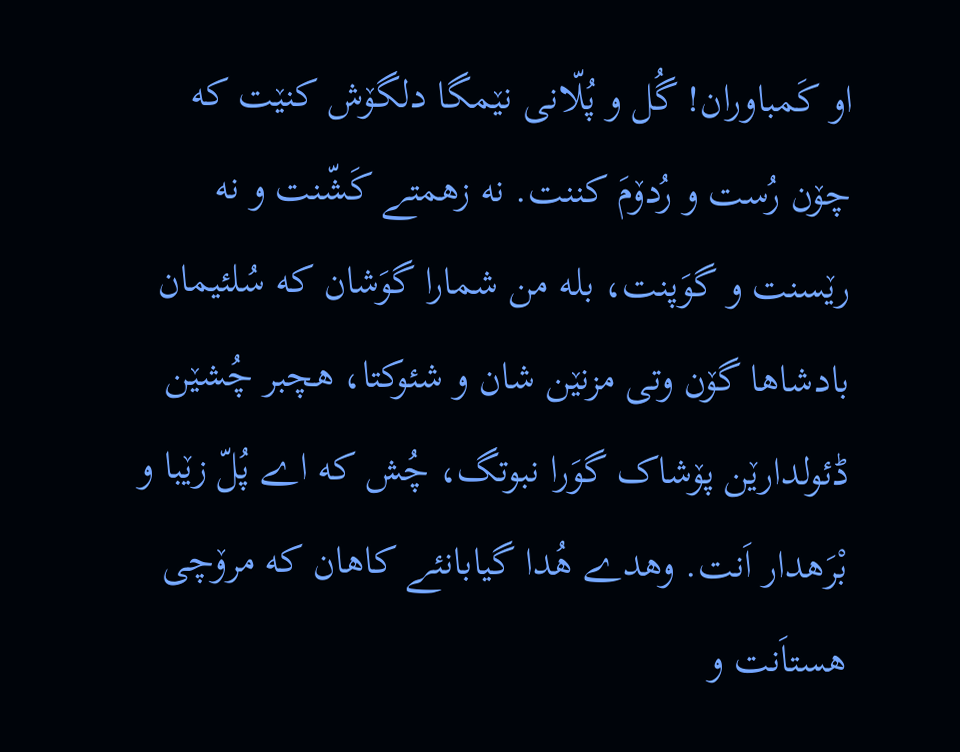او کَمباوران! گُل و پُلّانی نێمگا دلگۆش کنێت که چۆن رُست و رُدۆمَ کننت. نه زهمتے کَشّنت و نه رێسنت و گوَپنت، بله من شمارا گوَشان که سُلئیمان بادشاها گۆن وتی مزنێن شان و شئوکتا، هچبر چُشێن ڈئولدارێن پۆشاک گوَرا نبوتگ، چُش که اے پُلّ زێبا و بْرَهدار اَنت. وهدے هُدا گیابانئے کاهان که مرۆچی هستاَنت و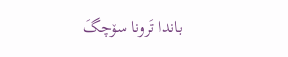باندا تَرونا سۆچگَ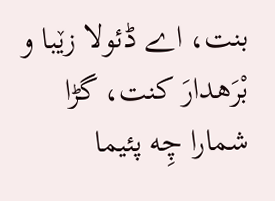بنت، اے ڈئولا زێبا و بْرَهدارَ کنت، گڑا شمارا چِه پئیما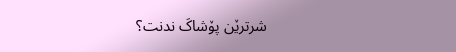شرترێن پۆشاکَ ندنت؟